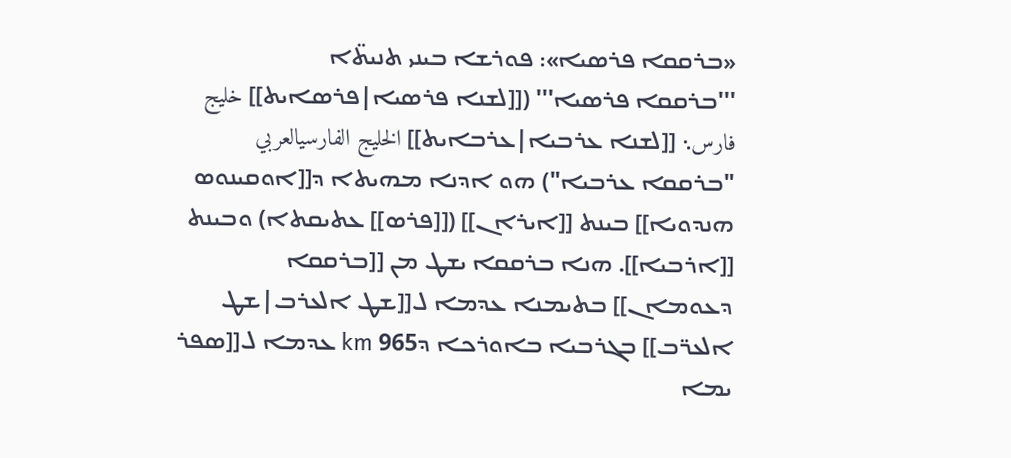«ܒܪܩܩܐ ܦܪܣܝܐ»: ܦܘܪܫܐ ܒܝܢܝ ܬܢܝܬ̈ܐ
'''ܒܪܩܩܐ ܦܪܣܝܐ''' ([[ܠܫܢܐ ܦܪܣܝܐ|ܦܪܣܐܝܬ]] خلیج فارس܆ [[ܠܫܢܐ ܥܪܒܝܐ|ܥܪܒܐܝܬ]] الخليج الفارسیالعربي "ܒܪܩܩܐ ܥܪܒܝܐ") ܗܘ ܐܕܢܐ ܡܗܝܬܐ ܕ[[ܐܘܩܝܢܘܣ ܗܢܕܘܝܐ]] ܒܝܢܬ [[ܐܝܪܐܢ]] ([[ܦܪܣ]] ܥܬܝܩܬܐ) ܘܒܝܢܬ [[ܐܪܒܝܐ]]. ܗܢܐ ܒܪܩܩܐ ܝܫܛ ܡܢ [[ܒܪܩܩܐ ܕܥܘܡܐܢ]] ܒܬܝܡܢܐ ܥܕܡܐ ܠ[[ܫܛ ܐܠܥܪܒ|ܫܛ ܐܠܥܪ̈ܒ]] ܒܓܪܒܝܐ ܒܐܘܪܟܐ ܕ965 km ܥܕܡܐ ܠ[[ܣܦܪ ܝܡܐ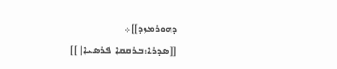ܕܗܘܪܡܙܕ]]܀
[[ܣܕܪܐ:ܒܪܩܩܐ ܦܪܣܝܐ| ]]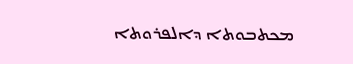ܡܟܬܒܘܬܐ ܕܐܠܦܪܘܬܐ